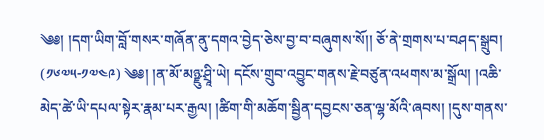༄༅། །དག་ཡིག་བློ་གསར་གཞོན་ནུ་དགའ་བྱེད་ཅེས་བྱ་བ་བཞུགས་སོ།། ཅོ་ནེ་གྲགས་པ་བཤད་སྒྲུབ། (༡༦༧༥-༡༧༤༩) ༄༅། །ན་མོ་མཉྫུ་ཤྲཱི་ཡེ། དངོས་གྲུབ་འབྱུང་གནས་རྗེ་བཙུན་འཕགས་མ་སྒྲོལ། །འཆི་མེད་ཚེ་ཡི་དཔལ་སྟེར་རྣམ་པར་རྒྱལ། །ཚིག་གི་མཆོག་སྦྱིན་དབྱངས་ཅན་ལྷ་མོའི་ཞབས། །དུས་གནས་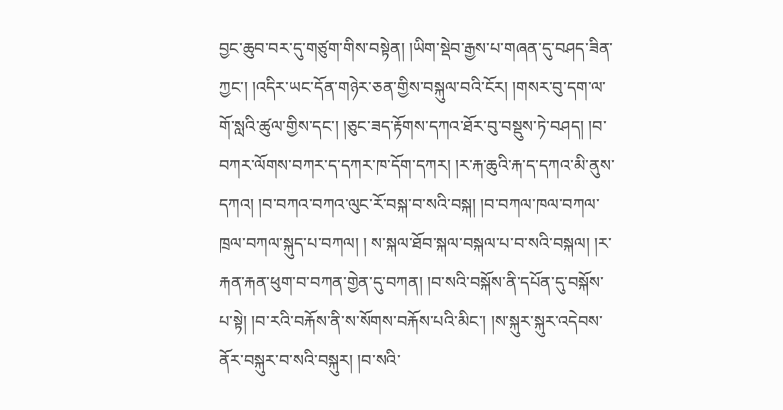བྱང་ཆུབ་བར་དུ་གཙུག་གིས་བསྟེན། །ཡིག་སྡེབ་རྒྱས་པ་གཞན་དུ་བཤད་ཟིན་ཀྱང་། །འདིར་ཡང་དོན་གཉེར་ཅན་གྱིས་བསྐུལ་བའི་ངོར། །གསར་བུ་དག་ལ་གོ་སླའི་ཚུལ་གྱིས་དང་། །ཅུང་ཟད་རྟོགས་དཀའ་ཐོར་བུ་བསྡུས་ཏེ་བཤད། །བ་བཀར་ལོགས་བཀར་ད་དཀར་ཁ་དོག་དཀར། །ར་རྐ་ཆུའི་རྐ་ད་དཀའ་མི་ནུས་དཀའ། །བ་བཀའ་བཀའ་ལུང་རོ་བསྐ་བ་སའི་བསྐ། །བ་བཀལ་ཁལ་བཀལ་ཁྲལ་བཀལ་སྐུད་པ་བཀལ། ། ས་སྐལ་ཐོབ་སྐལ་བསྐལ་པ་བ་སའི་བསྐལ། །ར་རྐན་རྐན་ཕུག་བ་བཀན་གྱེན་དུ་བཀན། །བ་སའི་བསྐོས་ནི་དཔོན་དུ་བསྐོས་པ་སྟེ། །བ་རའི་བརྐོས་ནི་ས་སོགས་བརྐོས་པའི་མིང་། །ས་སྐུར་སྐུར་འདེབས་ནོར་བསྐུར་བ་སའི་བསྐུར། །བ་སའི་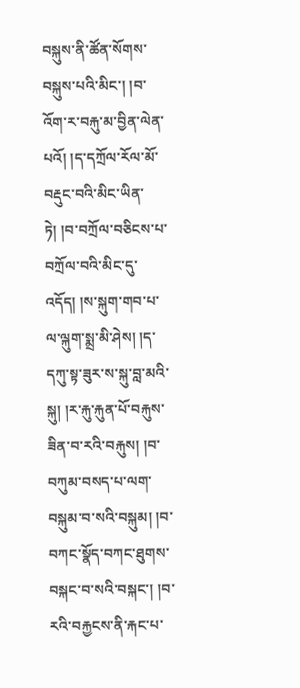བསྐུས་ནི་ཚོན་སོགས་བསྐུས་པའི་མིང་། །བ་འོག་ར་བརྐུ་མ་བྱིན་ལེན་པའོ། །ད་དཀྲོལ་རོལ་མོ་བརྡུང་བའི་མིང་ཡིན་ཏེ། །བ་བཀྲོལ་བཅིངས་པ་བཀྲོལ་བའི་མིང་དུ་འདོད། །ས་སྐུག་གབ་པ་ལ་ལྐུག་སྨྲ་མི་ཤེས། །ད་དཀུ་སྟ་ཟུར་ས་སྐུ་བླ་མའི་སྐུ། །ར་རྐུ་རྐུན་པོ་བརྐུས་ཟིན་བ་རའི་བརྐུས། །བ་བཀུམ་བསད་པ་ལག་བསྐུམ་བ་སའི་བསྐུམ། །བ་བཀང་སྣོད་བཀང་ཐུགས་བསྐང་བ་སའི་བསྐང་། །བ་རའི་བརྐྱངས་ནི་རྐང་པ་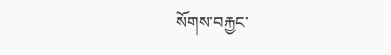སོགས་བརྐྱང་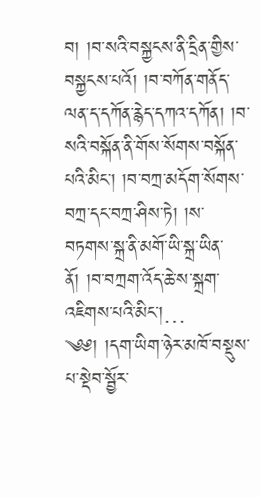བ། །བ་སའི་བསྐྱངས་ནི་དྲིན་གྱིས་བསྐྱངས་པའོ། །བ་བཀོན་གནོད་ལན་ད་དཀོན་རྙེད་དཀའ་དཀོན། །བ་སའི་བསྐོན་ནི་གོས་སོགས་བསྐོན་པའི་མིང་། །བ་བཀྲ་མདོག་སོགས་བཀྲ་དང་བཀྲ་ཤིས་ཏེ། །ས་བཏགས་སྐྲ་ནི་མགོ་ཡི་སྐྲ་ཡིན་ནོ། །བ་བཀྲག་འོད་ཆེ་ས་སྐྲག་འཇིགས་པའི་མིང་།…
༄༅། །དག་ཡིག་ཉེར་མཁོ་བསྡུས་པ་སྡེབ་སྦྱོར་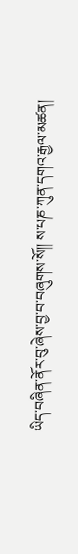ཡིད་བཞིན་ནོར་བུ་ཞེས་བྱ་བ་བཞུགས་སོ།། ས་པཎ་ཀུན་དགའ་རྒྱལ་མཚན།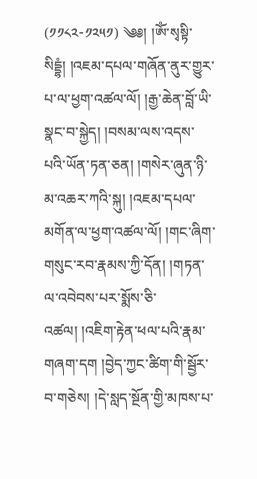(༡༡༨༢-༡༢༥༡) ༄༅། །ཨོཾ་སྭསྟི་སིདྡྷཾ། །འཇམ་དཔལ་གཞོན་ནུར་གྱུར་པ་ལ་ཕྱག་འཚལ་ལོ། །རྒྱ་ཆེན་བློ་ཡི་སྣང་བ་སྐྱེད། །བསམ་ལས་འདས་པའི་ཡོན་ཏན་ཅན། །གསེར་ཞུན་ཉི་མ་འཆར་ཀའི་སྐུ། །འཇམ་དཔལ་མགོན་ལ་ཕྱག་འཚལ་ལོ། །གང་ཞིག་གསུང་རབ་རྣམས་ཀྱི་དོན། །གཏན་ལ་འབེབས་པར་སྨོས་ཅི་འཚལ། །འཇིག་རྟེན་ཕལ་པའི་རྣམ་གཞག་དག །བྱེད་ཀྱང་ཚིག་གི་སྦྱོར་བ་གཅེས། །དེ་སླད་སྔོན་གྱི་མཁས་པ་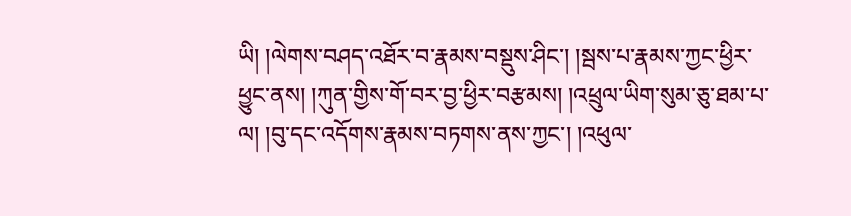ཡི། །ལེགས་བཤད་འཐོར་བ་རྣམས་བསྡུས་ཤིང་། །སྦས་པ་རྣམས་ཀྱང་ཕྱིར་ཕྱུང་ནས། །ཀུན་གྱིས་གོ་བར་བྱ་ཕྱིར་བརྩམས། །འཕྲུལ་ཡིག་སུམ་ཅུ་ཐམ་པ་ལ། །བུ་དང་འདོགས་རྣམས་བཏགས་ནས་ཀྱང་། །འཕུལ་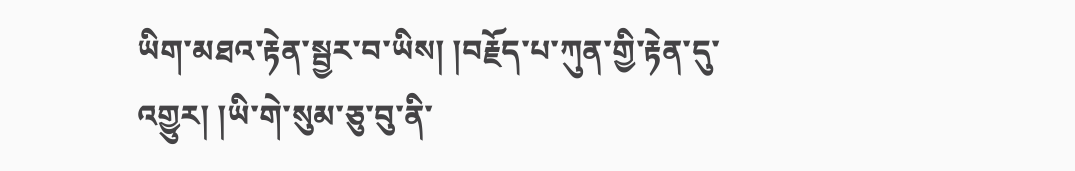ཡིག་མཐའ་རྟེན་སྦྱར་བ་ཡིས། །བརྗོད་པ་ཀུན་གྱི་རྟེན་དུ་འགྱུར། །ཡི་གེ་སུམ་ཅུ་བུ་ནི་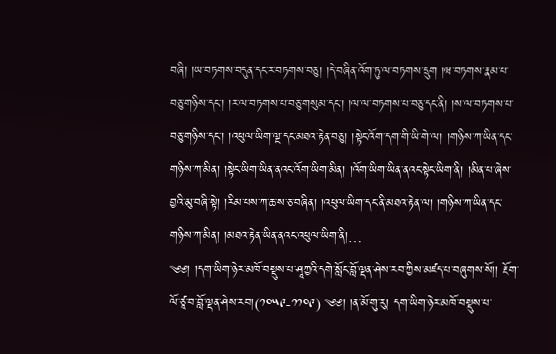བཞི། །ཡ་བཏགས་བདུན་དང་ར་བཏགས་བཅུ། །དེ་བཞིན་འོག་ཏུ་ལ་བཏགས་དྲུག །ཝ་བཏགས་རྣམ་པ་བཅུ་གཉིས་དང་། །ར་ལ་བཏགས་པ་བཅུ་གསུམ་དང་། །ལ་ལ་བཏགས་པ་བཅུ་དང་ནི། །ས་ལ་བཏགས་པ་བཅུ་གཉིས་དང་། །འཕུལ་ཡིག་ལྔ་དང་མཐའ་རྟེན་བཅུ། །སྟེང་འོག་དག་གི་ཡི་གེ་ལ། །གཉིས་ཀ་ཡིན་དང་གཉིས་ཀ་མིན། །སྟེང་ཡིག་ཡིན་ནའང་འོག་ཡིག་མིན། །འོག་ཡིག་ཡིན་ནའང་སྟེང་ཡིག་ནི། །མིན་པ་ཞེས་བྱའི་མུ་བཞི་སྟེ། །རིམ་པས་ཀ་ཆ་ས་ཅ་བཞིན། །འཕུལ་ཡིག་དང་ནི་མཐའ་རྟེན་ལ། །གཉིས་ཀ་ཡིན་དང་གཉིས་ཀ་མིན། །མཐའ་རྟེན་ཡིན་ནའང་འཕུལ་ཡིག་ནི།…
༄༅། །དག་ཡིག་ཉེར་མཁོ་བསྡུས་པ་ཤཱཀྱའི་དགེ་སློང་བློ་ལྡན་ཤེས་རབ་ཀྱིས་མཛད་པ་བཞུགས་སོ།། རྔོག་ལོ་ཙཱ་བ་བློ་ལྡན་ཤེས་རབ།(༡༠༥༩-༡༡༠༩) ༄༅། །ན་མོ་གུ་རུ། དག་ཡིག་ཉེར་མཁོ་བསྡུས་པ་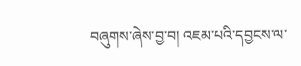བཞུགས་ཞེས་བྱ་བ། འཇམ་པའི་དབྱངས་ལ་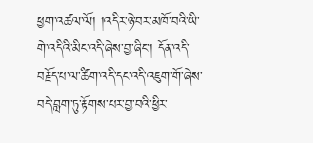ཕྱག་འཚལ་ལོ། །འདིར་ཉེ་བར་མཁོ་བའི་ཡི་གེ་འདིའི་མིང་འདི་ཞེས་བྱ་ཞིང་། དོན་འདི་བརྗོད་པ་ལ་ཚིག་འདི་དང་འདི་འཇུག་གོ་ཞེས་བདེ་བླག་ཏུ་རྟོགས་པར་བྱ་བའི་ཕྱིར་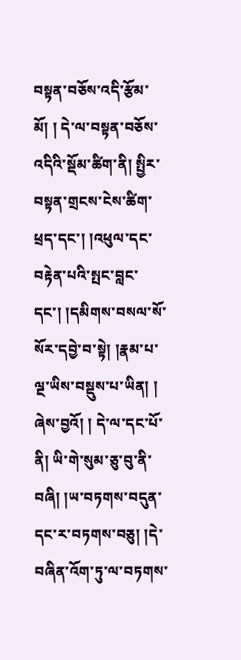བསྟན་བཅོས་འདི་རྩོམ་མོ། ། དེ་ལ་བསྟན་བཅོས་འདིའི་སྡོམ་ཚིག་ནི། སྤྱིར་བསྟན་གྲངས་ངེས་ཚིག་ཕྲད་དང་། །འཕུལ་དང་བརྟེན་པའི་སྤང་བླང་དང་། །དམིགས་བསལ་སོ་སོར་དབྱེ་བ་སྟེ། །རྣམ་པ་ལྔ་ཡིས་བསྡུས་པ་ཡིན། ། ཞེས་བྱའོ། ། དེ་ལ་དང་པོ་ནི། ཡི་གེ་སུམ་ཅུ་བུ་ནི་བཞི། །ཡ་བཏགས་བདུན་དང་ར་བཏགས་བཅུ། །དེ་བཞིན་འོག་ཏུ་ལ་བཏགས་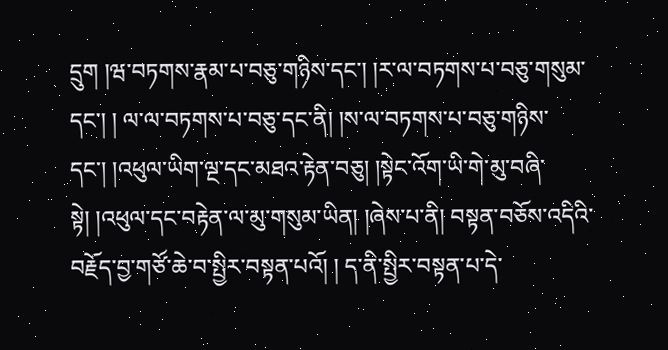དྲུག །ཝ་བཏགས་རྣམ་པ་བཅུ་གཉིས་དང་། །ར་ལ་བཏགས་པ་བཅུ་གསུམ་དང་། ། ལ་ལ་བཏགས་པ་བཅུ་དང་ནི། །ས་ལ་བཏགས་པ་བཅུ་གཉིས་དང་། །འཕུལ་ཡིག་ལྔ་དང་མཐའ་རྟེན་བཅུ། །སྟེང་འོག་ཡི་གེ་མུ་བཞི་སྟེ། །འཕུལ་དང་བརྟེན་ལ་མུ་གསུམ་ཡིན། །ཞེས་པ་ནི། བསྟན་བཅོས་འདིའི་བརྗོད་བྱ་གཙོ་ཆེ་བ་སྤྱིར་བསྟན་པའོ། ། ད་ནི་སྤྱིར་བསྟན་པ་དེ་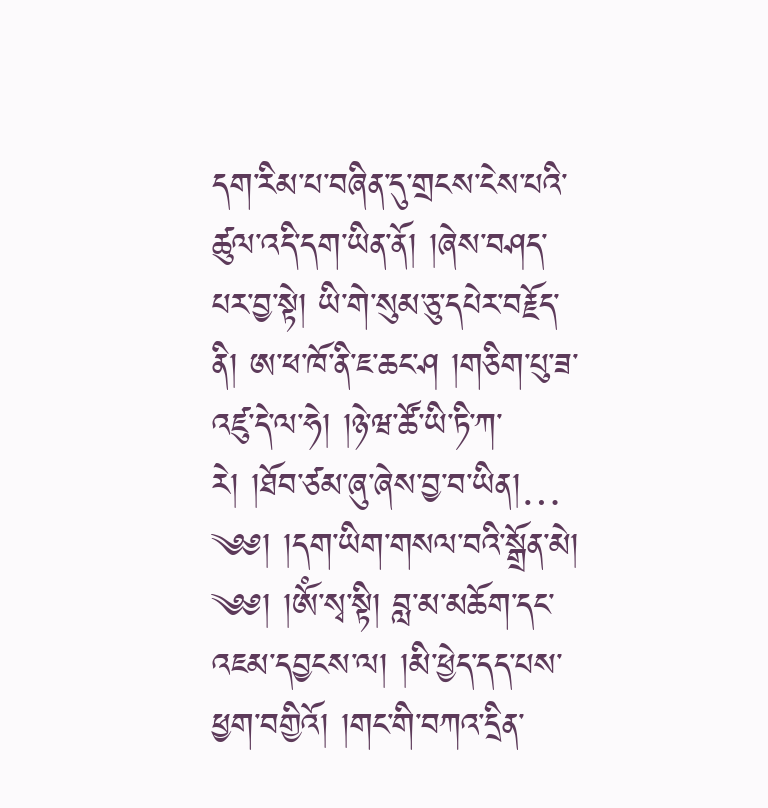དག་རིམ་པ་བཞིན་དུ་གྲངས་ངེས་པའི་ཚུལ་འདི་དག་ཡིན་ནོ། །ཞེས་བཤད་པར་བྱ་སྟེ། ཡི་གེ་སུམ་ཅུ་དཔེར་བརྗོད་ནི། ཨ་ཕ་ཁོ་ནི་ཇ་ཆང་ཤ །གཅིག་པུ་ཟ་འཛུ་དེ་ལ་ཧེ། །ཉེ་ཝ་ཚོ་ཡི་ཏི་ཀ་རེ། །ཐོབ་ཙམ་ཞུ་ཞེས་བྱ་བ་ཡིན།…
༄༅། །དག་ཡིག་གསལ་བའི་སྒྲོན་མེ། ༄༅། །ཨོཾ་སྭ་སྟི། བླ་མ་མཆོག་དང་འཇམ་དབྱངས་ལ། །མི་ཕྱེད་དད་པས་ཕྱག་བགྱིའོ། །གང་གི་བཀའ་དྲིན་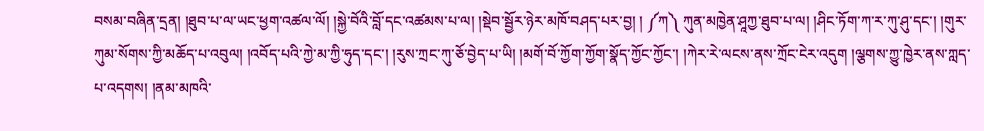བསམ་བཞིན་དྲན། །ཐུབ་པ་ལ་ཡང་ཕྱག་འཚལ་ལོ། །སྐྱེ་བོའི་བློ་དང་འཚམས་པ་ལ། །སྡེབ་སྦྱོར་ཉེར་མཁོ་བཤད་པར་བྱ། ། ༼ཀ༽ ཀུན་མཁྱེན་ཤཱཀྱ་ཐུབ་པ་ལ། །ཤིང་ཏོག་ཀ་ར་ཀུ་ཤུ་དང་། །གུར་ཀུམ་སོགས་ཀྱི་མཆོད་པ་འབུལ། །འབོད་པའི་ཀྱེ་མ་ཀྱི་ཧུད་དང་། །རུས་ཀྲང་ཀུ་ཅོ་བྱེད་པ་ཡི། །མགོ་བོ་ཀྱོག་ཀྱོག་སྣོད་ཀྱོང་ཀྱོང་། །ཀེར་རེ་ལངས་ནས་ཀྲོང་ངེར་འདུག །ལྕགས་ཀྱུ་ཁྱེར་ནས་ཀླད་པ་འདགས། །ནམ་མཁའི་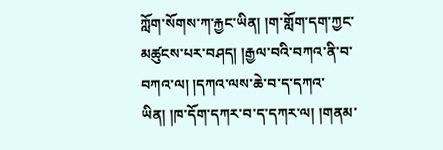ཀློག་སོགས་ཀ་རྐྱང་ཡིན། །ག་གློག་དག་ཀྱང་མཚུངས་པར་བཤད། །རྒྱལ་བའི་བཀའ་ནི་བ་བཀའ་ལ། །དཀའ་ལས་ཆེ་བ་ད་དཀའ་ཡིན། །ཁ་དོག་དཀར་བ་ད་དཀར་ལ། །གནམ་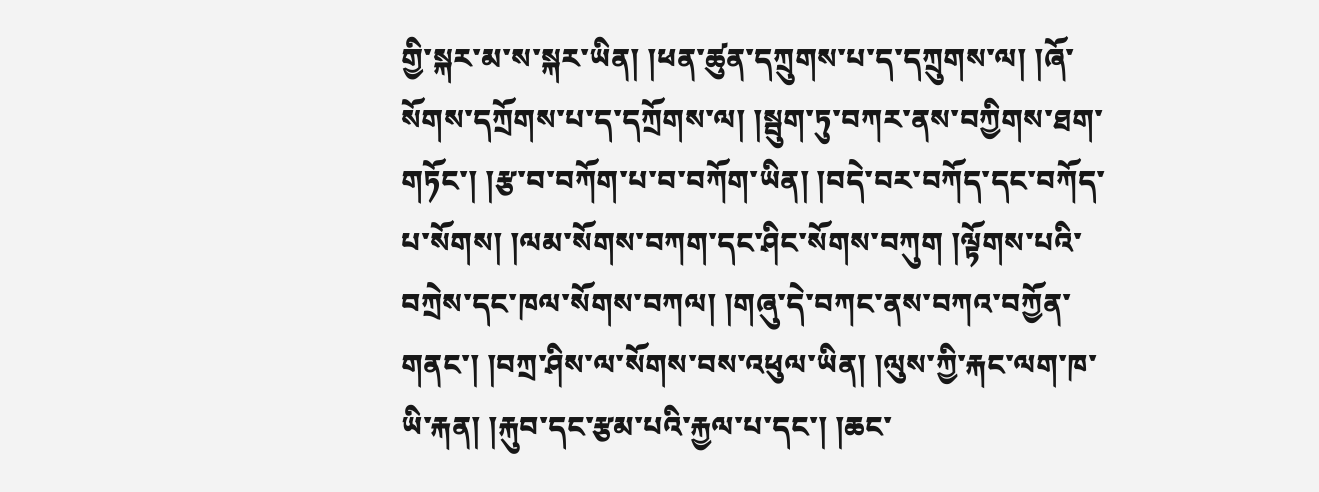གྱི་སྐར་མ་ས་སྐར་ཡིན། །ཕན་ཚུན་དཀྲུགས་པ་ད་དཀྲུགས་ལ། །ཞོ་སོགས་དཀྲོགས་པ་ད་དཀྲོགས་ལ། །སྦུག་ཏུ་བཀར་ནས་བཀྱིགས་ཐག་གཏོང་། །རྩ་བ་བཀོག་པ་བ་བཀོག་ཡིན། །བདེ་བར་བཀོད་དང་བཀོད་པ་སོགས། །ལམ་སོགས་བཀག་དང་ཤིང་སོགས་བཀུག །ལྟོགས་པའི་བཀྲེས་དང་ཁལ་སོགས་བཀལ། །གཞུ་དེ་བཀང་ནས་བཀའ་བཀྱོན་གནང་། །བཀྲ་ཤིས་ལ་སོགས་བས་འཕུལ་ཡིན། །ལུས་ཀྱི་རྐང་ལག་ཁ་ཡི་རྐན། །རྐུབ་དང་རྩམ་པའི་རྐྱལ་པ་དང་། །ཆང་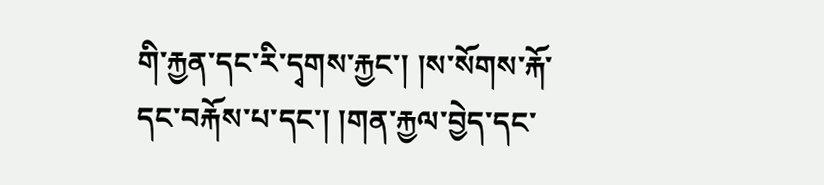གི་རྐྱན་དང་རི་དྭགས་རྐྱང་། །ས་སོགས་རྐོ་དང་བརྐོས་པ་དང་། །གན་རྐྱལ་བྱེད་དང་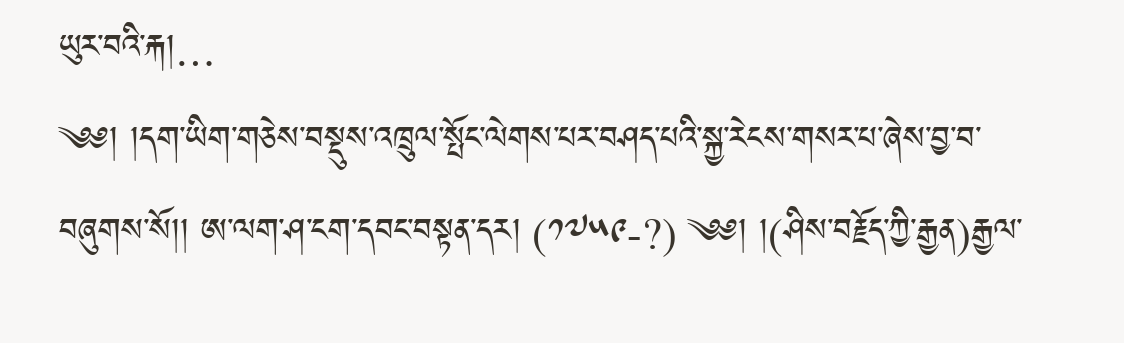ཡུར་བའི་རྐ།…
༄༅། །དག་ཡིག་གཅེས་བསྡུས་འཁྲུལ་སྤོང་ལེགས་པར་བཤད་པའི་སྐྱ་རེངས་གསར་པ་ཞེས་བྱ་བ་བཞུགས་སོ།། ཨ་ལག་ཤ་ངག་དབང་བསྟན་དར། (༡༧༥༩-?) ༄༅། །(ཤིས་བརྗོད་ཀྱི་རྒྱན)རྒྱལ་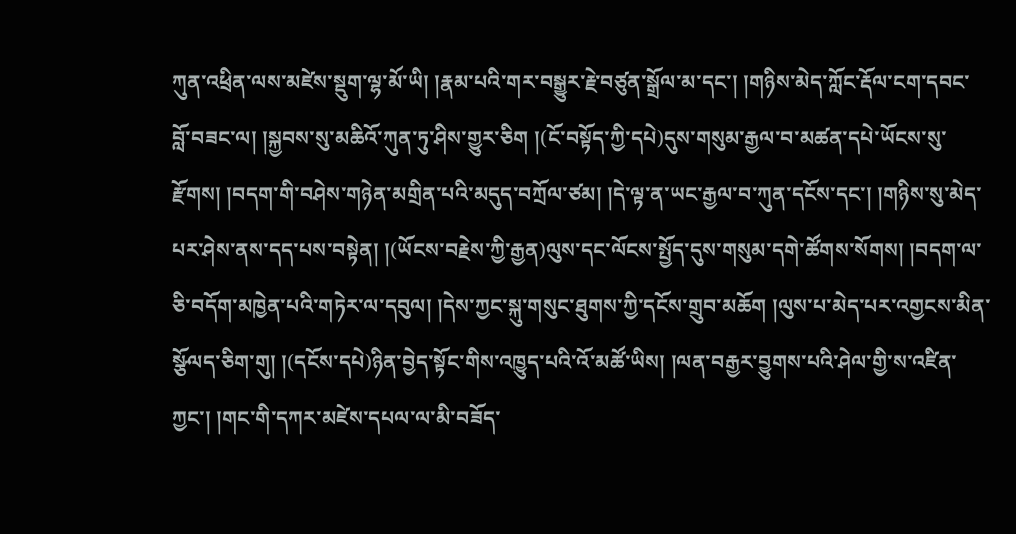ཀུན་འཕྲིན་ལས་མཛེས་སྡུག་ལྷ་མོ་ཡི། །རྣམ་པའི་གར་བསྒྱུར་རྗེ་བཙུན་སྒྲོལ་མ་དང་། །གཉིས་མེད་ཀློང་རྡོལ་ངག་དབང་བློ་བཟང་ལ། །སྐྱབས་སུ་མཆིའོ་ཀུན་ཏུ་ཤིས་གྱུར་ཅིག །(ངོ་བསྟོད་ཀྱི་དཔེ)དུས་གསུམ་རྒྱལ་བ་མཚན་དཔེ་ཡོངས་སུ་རྫོགས། །བདག་གི་བཤེས་གཉེན་མགྲིན་པའི་མདུད་བཀྲོལ་ཙམ། །དེ་ལྟ་ན་ཡང་རྒྱལ་བ་ཀུན་དངོས་དང་། །གཉིས་སུ་མེད་པར་ཤེས་ནས་དད་པས་བསྟེན། །(ཡོངས་བརྗེས་ཀྱི་རྒྱན)ལུས་དང་ལོངས་སྤྱོད་དུས་གསུམ་དགེ་ཚོགས་སོགས། །བདག་ལ་ཅི་བདོག་མཁྱེན་པའི་གཏེར་ལ་དབུལ། །དེས་ཀྱང་སྐུ་གསུང་ཐུགས་ཀྱི་དངོས་གྲུབ་མཆོག །ལུས་པ་མེད་པར་འགྱངས་མིན་སྩོལད་ཅིག་གུ། །(དངོས་དཔེ)ཉིན་བྱེད་སྟོང་གིས་འཁྱུད་པའི་འོ་མཚོ་ཡིས། །ལན་བརྒྱར་བྱུགས་པའི་ཤེལ་གྱི་ས་འཛིན་ཀྱང་། །གང་གི་དཀར་མཛེས་དཔལ་ལ་མི་བཟོད་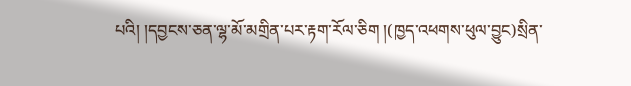པའི། །དབྱངས་ཅན་ལྷ་མོ་མགྲིན་པར་རྟག་རོལ་ཅིག །(ཁྱད་འཕགས་ཕུལ་བྱུང)སྲིན་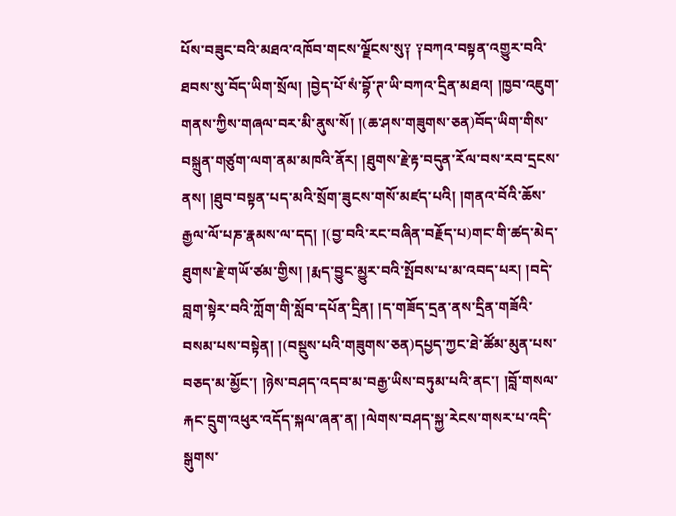པོས་བཟུང་བའི་མཐའ་འཁོབ་གངས་ལྗོངས་སུ༑ ༑བཀའ་བསྟན་འགྱུར་བའི་ཐབས་སུ་བོད་ཡིག་སྲོལ། །བྱེད་པོ་སཾ་བྷོ་ཊ་ཡི་བཀའ་དྲིན་མཐའ། །ཁྱབ་འཇུག་གནས་ཀྱིས་གཞལ་བར་མི་ནུས་སོ། །(ཆ་ཤས་གཟུགས་ཅན)བོད་ཡིག་གིས་བསྐྲུན་གཙུག་ལག་ནམ་མཁའི་ནོར། །ཐུགས་རྗེ་རྟ་བདུན་རོལ་བས་རབ་དྲངས་ནས། །ཐུབ་བསྟན་པད་མའི་སྲོག་ཟུངས་གསོ་མཛད་པའི། །གནའ་བོའི་ཆོས་རྒྱལ་ལོ་པཎ་རྣམས་ལ་དད། །(བྱ་བའི་རང་བཞིན་བརྗོད་པ)གང་གི་ཚད་མེད་ཐུགས་རྗེ་གཡོ་ཙམ་གྱིས། །རྨད་བྱུང་མྱུར་བའི་སྤོབས་པ་མ་འབད་པར། །བདེ་བླག་སྟེར་བའི་ཀློག་གི་སློབ་དཔོན་དྲིན། །ད་གཟོད་དྲན་ནས་དྲིན་གཟོའི་བསམ་པས་བསྟེན། །(བསྡུས་པའི་གཟུགས་ཅན)དཔྱད་ཀྱང་ཐེ་ཚོམ་མུན་པས་བཅད་མ་མྱོང་། །ཉེས་བཤད་འདབ་མ་བརྒྱ་ཡིས་བཏུམ་པའི་ནང་། །བློ་གསལ་རྐང་དྲུག་འཕུར་འདོད་སྐལ་ཞན་ན། །ལེགས་བཤད་སྐྱ་རེངས་གསར་པ་འདི་སྒུགས་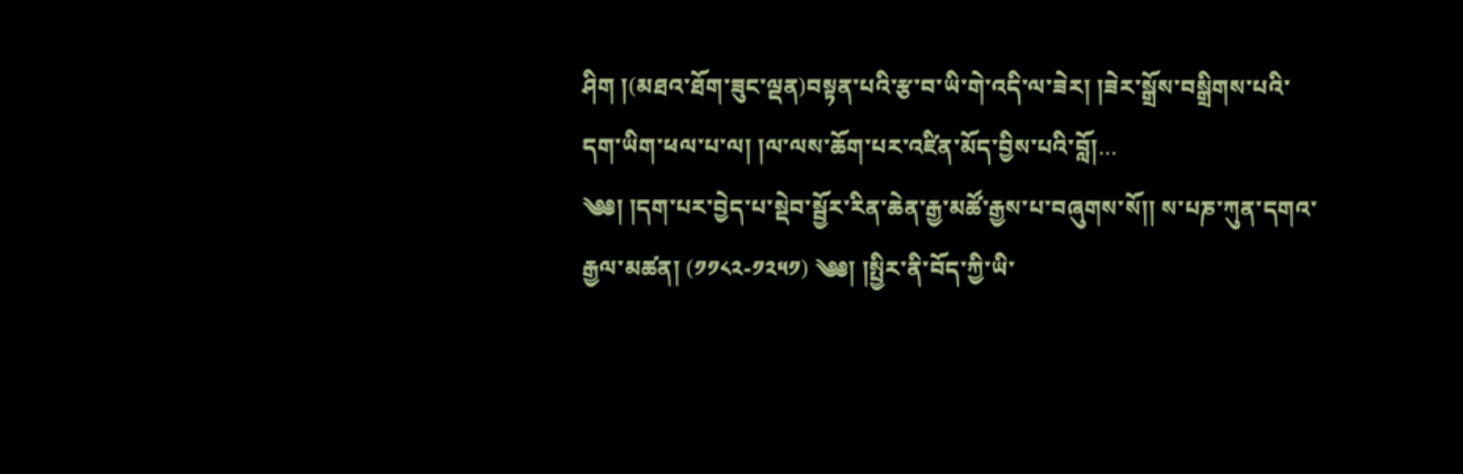ཤིག །(མཐའ་ཐོག་ཟུང་ལྡན)བསྟན་པའི་རྩ་བ་ཡི་གེ་འདི་ལ་ཟེར། །ཟེར་སྒྲོས་བསྒྲིགས་པའི་དག་ཡིག་ཕལ་པ་ལ། །ལ་ལས་ཆོག་པར་འཛིན་མོད་བྱིས་པའི་བློ།…
༄༅། །དག་པར་བྱེད་པ་སྡེབ་སྦྱོར་རིན་ཆེན་རྒྱ་མཚོ་རྒྱས་པ་བཞུགས་སོ།། ས་པཎ་ཀུན་དགའ་རྒྱལ་མཚན། (༡༡༨༢-༡༢༥༡) ༄༅། །སྤྱིར་ནི་བོད་ཀྱི་ཡི་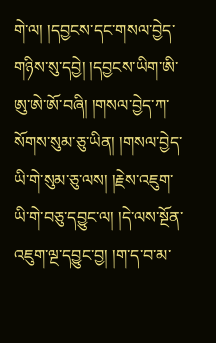གེ་ལ། །དབྱངས་དང་གསལ་བྱེད་གཉིས་སུ་དབྱེ། །དབྱངས་ཡིག་ཨི་ཨུ་ཨེ་ཨོ་བཞི། །གསལ་བྱེད་ཀ་སོགས་སུམ་ཅུ་ཡིན། །གསལ་བྱེད་ཡི་གེ་སུམ་ཅུ་ལས། །རྗེས་འཇུག་ཡི་གེ་བཅུ་དབྱུང་ལ། །དེ་ལས་སྔོན་འཇུག་ལྔ་དབྱུང་བྱ། །ག་ད་བ་མ་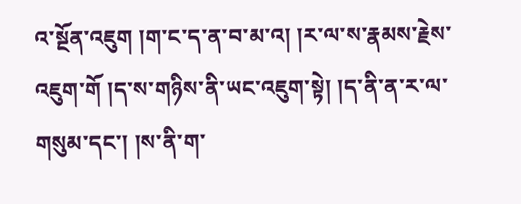འ་སྔོན་འཇུག །ག་ང་ད་ན་བ་མ་འ། །ར་ལ་ས་རྣམས་རྗེས་འཇུག་གོ །ད་ས་གཉིས་ནི་ཡང་འཇུག་སྟེ། །ད་ནི་ན་ར་ལ་གསུམ་དང་། །ས་ནི་ག་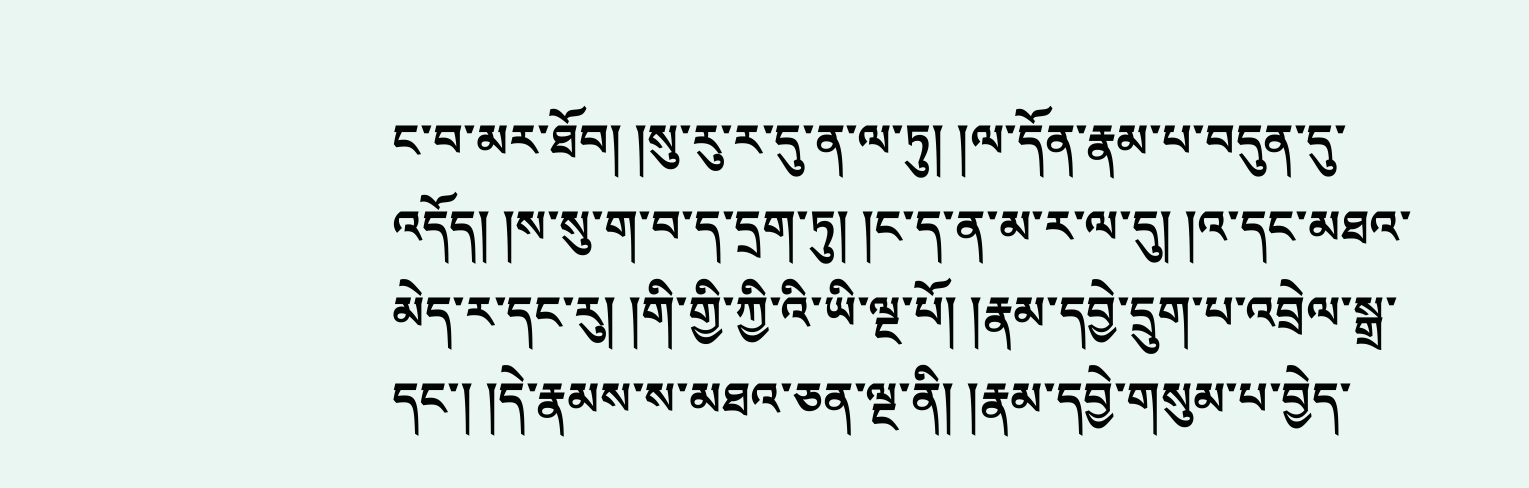ང་བ་མར་ཐོབ། །སུ་རུ་ར་དུ་ན་ལ་ཏུ། །ལ་དོན་རྣམ་པ་བདུན་དུ་འདོད། །ས་སུ་ག་བ་ད་དྲག་ཏུ། །ང་ད་ན་མ་ར་ལ་དུ། །འ་དང་མཐའ་མེད་ར་དང་རུ། །གི་གྱི་ཀྱི་འི་ཡི་ལྔ་པོ། །རྣམ་དབྱེ་དྲུག་པ་འབྲེལ་སྒྲ་དང་། །དེ་རྣམས་ས་མཐའ་ཅན་ལྔ་ནི། །རྣམ་དབྱེ་གསུམ་པ་བྱེད་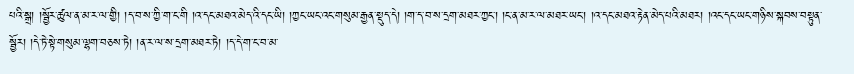པའི་སྒྲ། །སྦྱོར་ཚུལ་ན་མ་ར་ལ་གྱི། །ད་བ་ས་ཀྱི་ག་ང་གི །འ་དང་མཐའ་མེད་འི་དང་ཡི། །ཀྱང་ཡང་འང་གསུམ་རྒྱན་སྡུད་དེ། །ག་ད་བ་ས་དྲག་མཐར་ཀྱང་། །ང་ན་མ་ར་ལ་མཐར་ཡང་། །འ་དང་མཐའ་རྟེན་མེད་པའི་མཐར། །འང་དང་ཡང་གཉིས་སྐབས་བསྟུན་སྦྱོར། །དེ་ཏེ་སྟེ་གསུམ་ལྷག་བཅས་ཏེ། །ན་ར་ལ་ས་དྲག་མཐར་ཏེ། །ད་དེ་ག་ང་བ་མ་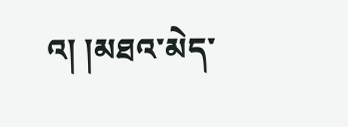འ། །མཐའ་མེད་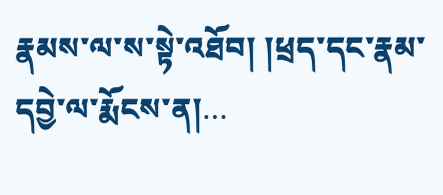རྣམས་ལ་ས་སྟེ་འཐོབ། །ཕྲད་དང་རྣམ་དབྱེ་ལ་རྨོངས་ན།…